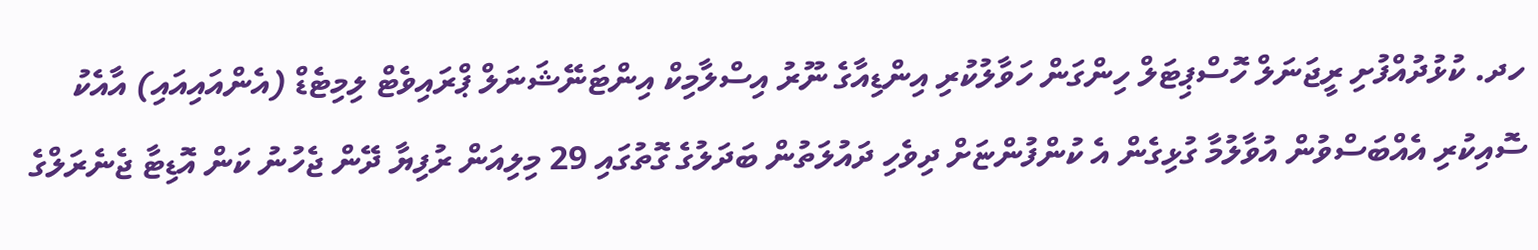ހދ. ކުޅުދުއްފުށި ރީޖަނަލް ހޮސްޕިޓަލް ހިންގަން ހަވާލުކުރި އިންޑިއާގެ ނޫރު އިސްލާމިކް އިންޓަނޭޝަނަލް ޕްރައިވެޓް ލިމިޓެޑް (އެންއައިއައި) އާއެކު ސޮއިކުރި އެއްބަސްވުން އުވާލުމާ ގުޅިގެން އެ ކުންފުންޏަށް ދިވެހި ދައުލަތުން ބަދަލުގެ ގޮތުގައި 29 މިލިއަން ރުފިޔާ ދޭން ޖެހުނު ކަން އޮޑިޓާ ޖެނެރަލްގެ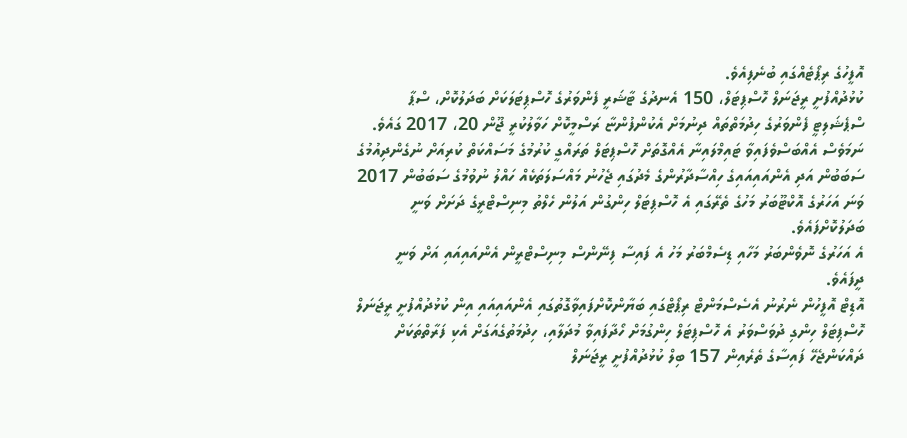އޮފީހުގެ ރިޕޯޓެއްގައި ބުނެފިއެވެ.
ކުޅުދުއްފުށީ ރީޖަނަލް ހޮސްޕިޓަލް، 150 އެނދުގެ ޓާޝަރީ ފެންވަރުގެ ހޮސްޕިޓަލަކަށް ބަދަލުކޮށް، ސްޕާ ސްޕެޝަލިޓީ ފެންވަރުގެ ހިދުމަތްތައް ދިނުމަށް އެކުންފުންޏާ ރަސްމީކޮށް ހަވާލުކުރީ ޖޫން 20، 2017 ގައެވެ. ނަމަވެސް އެއްބަސްވެފައިވާ ޓައިމްލައިނާ އެއްގޮތަށް ހޮސްޕިޓަލް ތަރައްގީ ކުރުމުގެ މަސައްކަތް ކުރިއަށް ނުގެންދިއުމުގެ ސަބަބުން އަދި އެންއައިއައިގެ ހިއްސާދާރުންގެ މެދުގައި ޖެހުނު މައްސަލަތަކެއް ހައްލު ނުވުމުގެ ސަބަބުން 2017 ވަނަ އަހަރުގެ އޮކްޓޫބަރު މަހުގެ ތެރޭގައި އެ ހޮސްޕިޓަލް ހިންގުން އަލުން ހެލްތު މިނިސްޓްރީގެ ދަށަށް ވަނީ ބަދަލުކޮށްފައެވެ.
އެ އަހަރުގެ ނޮވެންބަރު މަހާއި ޑިސެމްބަރު މަހު އެ ފައިސާ ފިނޭންސް މިނިސްޓްރީން އެންއައިއައި އަށް ވަނީ ދީފައެވެ.
އޮޑިޓް އޮފީހުން ނެރުނު އެސެސްމަންޓް ރިޕޯޓްގައި ބަޔާންކޮށްފައިވާގޮތުގައި އެންއައިއައި އިން ކުޅުދުއްފުށީ ރީޖަނަލް ހޮސްޕިޓަލް ހިންގި ދުވަސްވަރު އެ ހޮސްޕިޓަލް ހިންގުމަށް ހޯދާފައިވާ މުދަލާއި، ހިދުމަތުގެއަގަށް އެކި ފަރާތްތަކަށް ދައްކަންޖެހޭ ފައިސާގެ ތެރެއިން 157 ބިލް ކުޅުދުއްފުށީ ރީޖަނަލް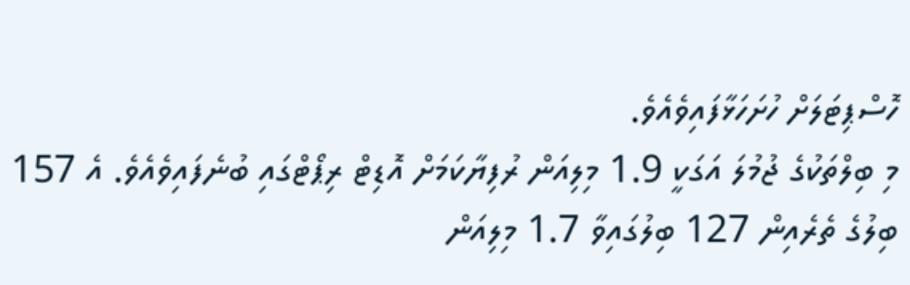ހޮސްޕިޓަލަށް ހުށަހަޅާފައިވެއެވެ.
މި ބިލްތަކުގެ ޖުމުލަ އަގަކީ 1.9 މިލިއަން ރުފިޔާކަމަށް އޮޑިޓް ރިޕޯޓްގައި ބުނެފައިވެއެވެ. އެ 157 ބިލުގެ ތެރެއިން 127 ބިލުގައިވާ 1.7 މިލިއަން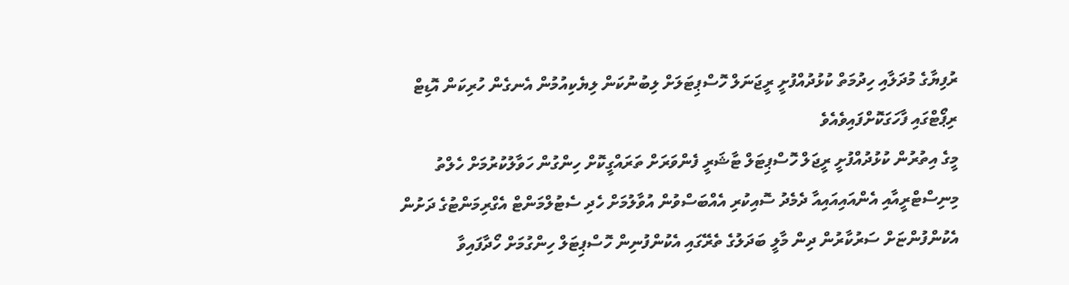ރުފިޔާގެ މުދަލާއި ހިދުމަތް ކުޅުދުއްފުށީ ރީޖަނަލް ހޮސްޕިޓަލަށް ލިބުނުކަން ލިޔެކިއުމުން އެނގެން ހުރިކަން އޮޑިޓް ރިޕޯޓްގައި ފާހަގަކޮށްފައިވެއެވެ
މީގެ އިތުރުން ކުޅުދުއްފުށީ ރީޖަލް ހޮސްޕިޓަލް ޓާޝަރީ ފެންވަރަށް ތަރައްގީކޮށް ހިންގުން ހަވާލުކުރުމަށް ހެލްތު މިނިސްޓްރީއާއި އެންއައިއައިއާ ދެމެދު ސޮއިކުރި އެއްބަސްވުން އުވާލުމަށް ހެދި ސެޓުލްމަންޓް އެގްރިމަންޓުގެ ދަށުން އެކުންފުންޏަށް ސަރުކާރުން ދިން މާލީ ބަދަލުގެ ތެރޭގައި އެކުންފުނިން ހޮސްޕިޓަލް ހިންގުމަށް ހޯދާފައިވާ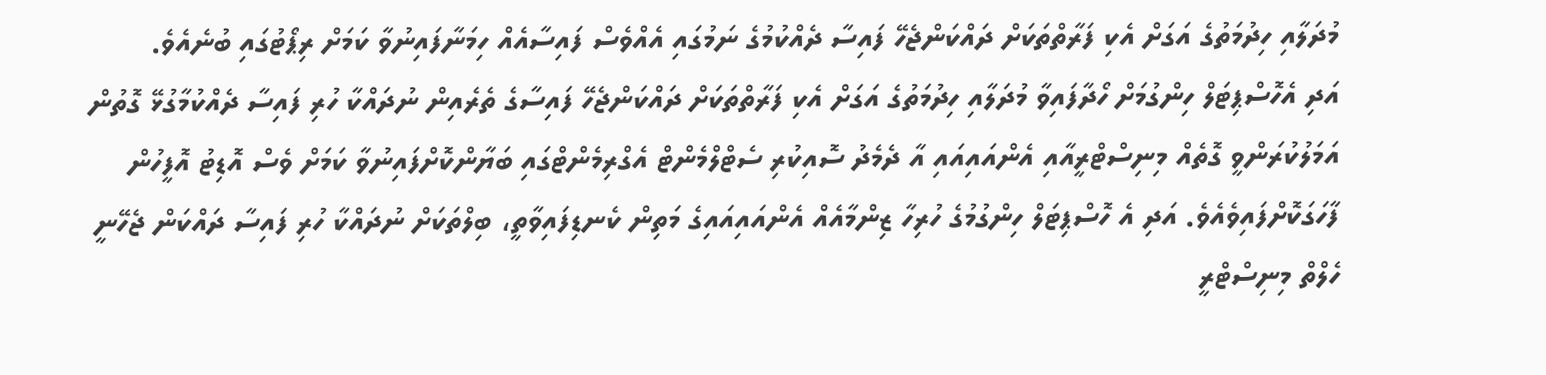މުދަލާއި ހިދުމަތުގެ އަގަށް އެކި ފަރާތްތަކަށް ދައްކަންޖެހޭ ފައިސާ ދެއްކުމުގެ ނަމުގައި އެއްވެސް ފައިސާއެއް ހިމަނާފައިނުވާ ކަމަށް ރިޕޯޓުގައި ބުނެއެވެ.
އަދި އެހޮސްޕިޓަލް ހިންގުމަށް ހޯދާފައިވާ މުދަލާއި ހިދުމަތުގެ އަގަށް އެކި ފަރާތްތަކަށް ދައްކަންޖެހޭ ފައިސާގެ ތެރެއިން ނުދައްކާ ހުރި ފައިސާ ދެއްކުމާގުޅޭ ގޮތުން އަމަލުކުރަންވީ ގޮތެއް މިނިސްޓްރީއާއި އެންއައިއައި އާ ދެމެދު ސޮއިކުރި ސެޓްލްމެންޓް އެގްރިމެންޓްގައި ބަޔާންކޮށްފައިނުވާ ކަމަށް ވެސް އޮޑިޓު އޮފީހުން ފާހަގަކޮށްފައިވެއެވެ. އަދި އެ ހޮސްޕިޓަލް ހިންގުމުގެ ހުރިހާ ޒިންމާއެއް އެންއައިއައިގެ މަތިން ކެނޑިފައިވާތީ، ބިލްތަކަށް ނުދައްކާ ހުރި ފައިސާ ދައްކަން ޖެހޭނީ ހެލްތް މިނިސްޓްރީ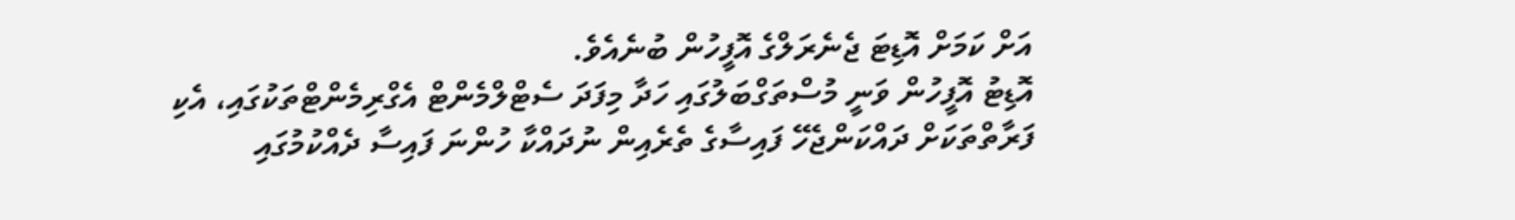އަށް ކަމަށް އޮޑިޓަ ޖެނެރަލްގެ އޮފީހުން ބުނެއެވެ.
އޮޑިޓު އޮފީހުން ވަނީ މުސްތަގްބަލުގައި ހަދާ މިފަދަ ސެޓްލްމެންޓް އެގްރިމެންޓްތަކުގައި، އެކި ފަރާތްތަކަށް ދައްކަންޖެހޭ ފައިސާގެ ތެރެއިން ނުދައްކާ ހުންނަ ފައިސާ ދެއްކުމުގައި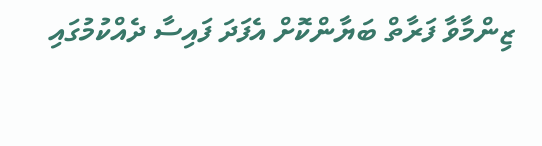ޒިންމާވާ ފަރާތް ބަޔާންކޮށް އެފަދަ ފައިސާ ދެއްކުމުގައި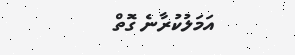އަމަލުކުރާނެ ގޮތް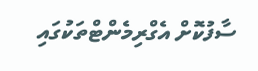ސާފުކޮށް އެގްރިމެންޓްތަކުގައި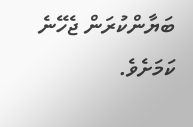ބަޔާންކުރަން ޖެހޭނެ ކަމަށެވެ.